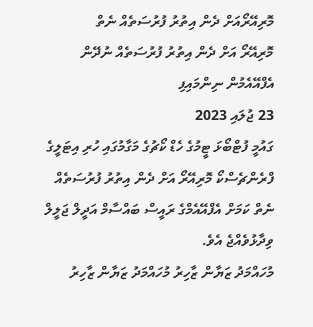މޮރިއޭރޯއަށް ދެން އިތުރު ފުރުސަތެއް ނެތް
މޮރިއޭރޯ އަށް ދެން އިތުރު ފުރުސަތެއް ނުދޭން އެފްއޭއެމުން ނިންމައިފި
23 ޖުލައި 2023
ގައުމީ ފުޓްބޯޅަ ޓީމުގެ ހެޑް ކޯޗުގެ މަގާމުގައި ހުރި އިޓަލީގެ ފްރެންޗެސްކޯ މޮރިއޭރޯ އަށް ދެން އިތުރު ފުރުސަތެއް ނެތް ކަމަށް އެފްއޭއެމްގެ ރައީސް ބައްސާމް އަދީލް ޖަލީލް ވިދާޅުވެއްޖެ އެވެ.
މުހައްމަދު ޒަޔާން ޒާހިރު މުހައްމަދު ޒަޔާން ޒާހިރު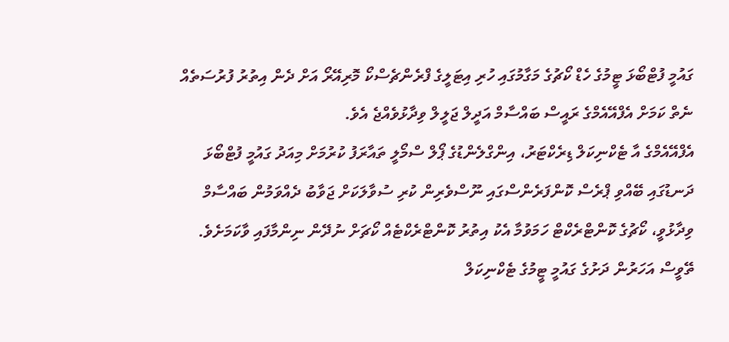ގައުމީ ފުޓްބޯޅަ ޓީމުގެ ހެޑް ކޯޗުގެ މަގާމުގައި ހުރި އިޓަލީގެ ފްރެންޗެސްކޯ މޮރިއޭރޯ އަށް ދެން އިތުރު ފުރުސަތެއް ނެތް ކަމަށް އެފްއޭއެމްގެ ރައީސް ބައްސާމް އަދީލް ޖަލީލް ވިދާޅުވެއްޖެ އެވެ.
އެފްއޭއެމްގެ އާ ޓެކްނިކަލް ޑިރެކްޓަރު، އިންގްލެންޑުގެ ޕޯލް ސްމޯލީ ތައާރަފު ކުރުމަށް މިއަދު ގައުމީ ފުޓްބޯޅަ ދަނޑުގައި ބޭއްވި ޕްރެސް ކޮންފަރެންސްގައި ނޫސްވެރިން ކުރި ސުވާލަކަށް ޖަވާބު ދެއްވަމުން ބައްސާމް ވިދާޅުވީ، ކޯޗުގެ ކޮންޓްރެކްޓް ހަމަވުމާ އެކު އިތުރު ކޮންޓްރެކްޓެއް ކޯޗަށް ނުދޭން ނިންމާފައި ވާކަމަށެވެ.
ތޭވީސް އަހަރުން ދަށުގެ ގައުމީ ޓީމުގެ ޓެކްނިކަލް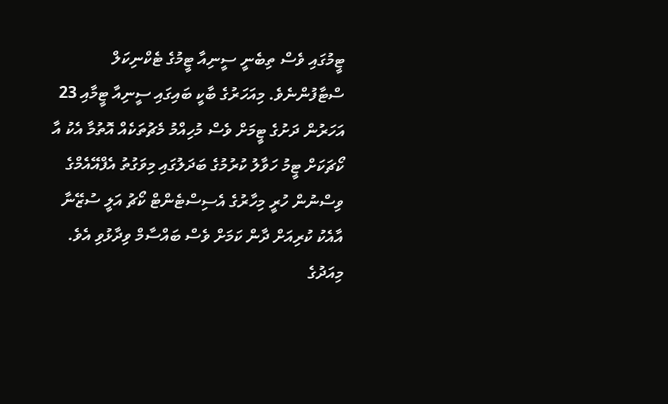ޓީމުގައި ވެސް ތިބެނީ ސީނިއާ ޓީމުގެ ޓެކްނިކަލް ސްޓާފުންނެވެ. މިއަހަރުގެ ބާކީ ބައިގައި ސީނިއާ ޓީމާއި 23 އަހަރުން ދަށުގެ ޓީމަށް ވެސް މުހިއްމު މެޗުތަކެއް އޮތުމާ އެކު އާ ކޯޗަކަށް ޓީމު ހަވާލު ކުރުމުގެ ބަދަލުގައި މިވަގުތު އެފްއޭއެމްގެ ވިސްނުން ހުރީ މިހާރުގެ އެސިސްޓެންޓް ކޯޗު އަލީ ސުޒޭނާ އާއެކު ކުރިއަށް ދާން ކަމަށް ވެސް ބައްސާމް ވިދާޅުވި އެވެ.
މިއަދުގެ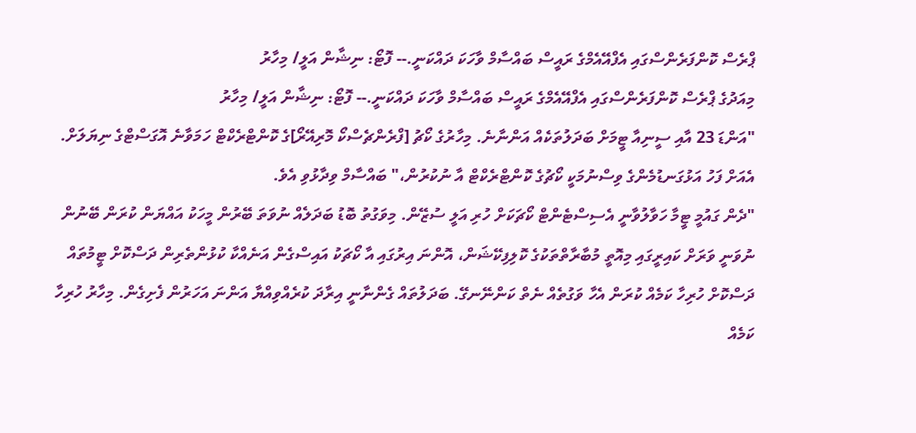ޕްރެސް ކޮންފަރެންސްގައި އެފްއޭއެމްގެ ރައީސް ބައްސާމް ވާހަކަ ދައްކަނީ.-- ފޮޓޯ: ނިޝާން އަލީ/ މިހާރު
މިއަދުގެ ޕްރެސް ކޮންފަރެންސްގައި އެފްއޭއެމްގެ ރައީސް ބައްސާމް ވާހަކަ ދައްކަނީ.-- ފޮޓޯ: ނިޝާން އަލީ/ މިހާރު
"އަންޑަ 23 އާއި ސީނިއާ ޓީމަށް ބަދަލުތަކެއް އަންނާނެ. މިހާރުގެ ކޯޗު [ފްރެންޗެސްކޯ މޮރިއޭރޯ]ގެ ކޮންޓްރެކްޓް ހަމަވާނެ އޮގަސްޓްގެ ނިޔަލަށް. އެއަށް ފަހު އަޅުގަނޑުމެންގެ ވިސްނުމަކީ ކޯޗުގެ ކޮންޓްރެކްޓް އާ ނުކުރުން،" ބައްސާމް ވިދާޅުވި އެވެ.
"ދެން ގައުމީ ޓީމާ ހަވާލުވާނީ އެސިސްޓެންޓް ކޯޗަކަށް ހުރި އަލީ ސުޒޭން. މިވަގުތު ބޮޑު ބަދަލެއް ނުވަތަ ބޭރުން މީހަކު އައްޔަން ކުރަން ބޭނުން ނުވަނީ ވަރަށް ކައިރީގައި މިއޮތީ މުބާރާތްތަކުގެ ކޮލިފިކޭޝަން، އޮންނަ އިރުގައި އާ ކޯޗަކު އައިސްގެން އަނެއްކާ ކުޅުންތެރިން ދަސްކޮށް ޓީމުތައް ދަސްކޮށް ހުރިހާ ކަމެއް ކުރަން އެހާ ވަގުތެއް ނެތް ކަންނޭނގޭ. ބަދަލުތައް ގެންނާނީ އިރާދަ ކުރެއްވިއްޔާ އަންނަ އަހަރުން ފެށިގެން. މިހާރު ހުރިހާ ކަމެއް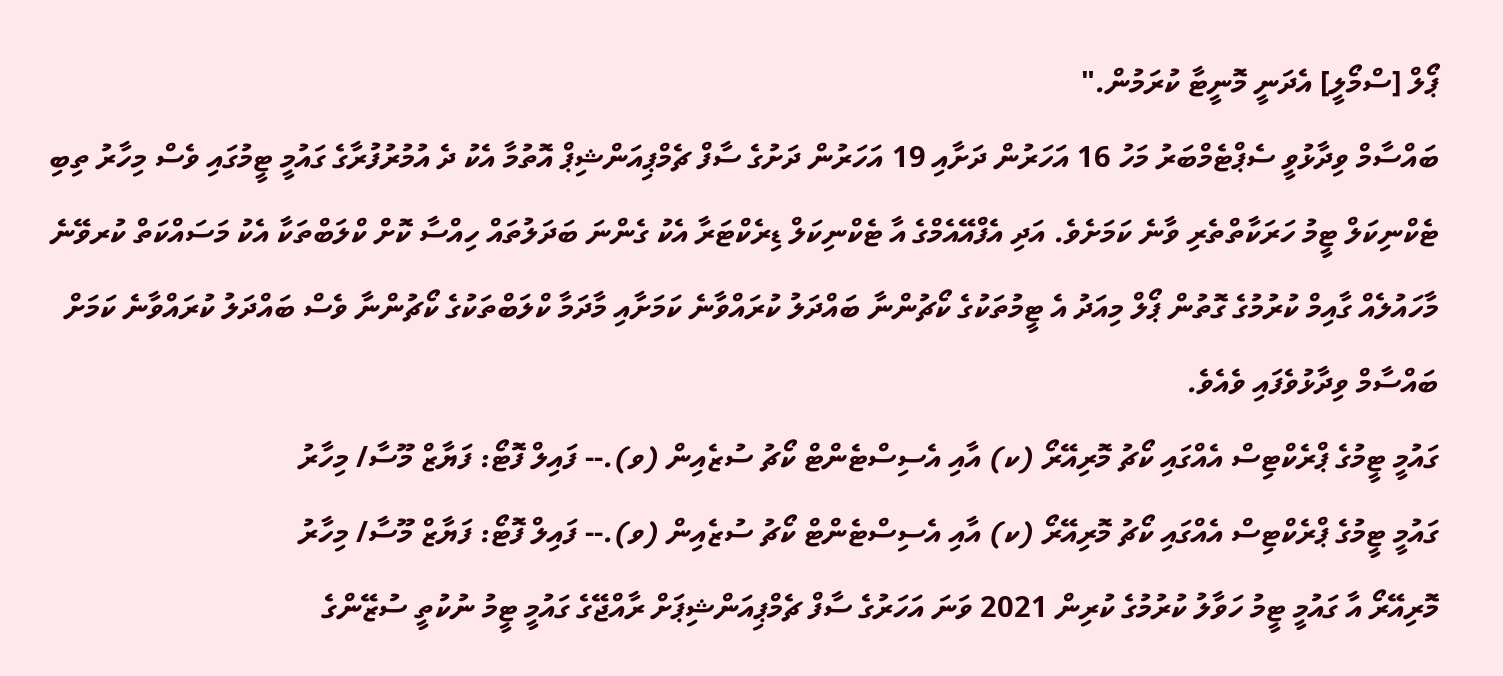ޕޯލް [ސްމޯލީ] އެދަނީ މޮނީޓާ ކުރަމުން."
ބައްސާމް ވިދާޅުވީ ސެޕްޓެމްބަރު މަހު 16 އަހަރުން ދަށާއި 19 އަހަރުން ދަށުގެ ސާފް ޗެމްޕިއަންޝިޕް އޮތުމާ އެކު ދެ އުމުރުފުރާގެ ގައުމީ ޓީމުގައި ވެސް މިހާރު ތިބި ޓެކްނިކަލް ޓީމު ހަރަކާތްތެރި ވާނެ ކަމަށެވެ. އަދި އެފްއޭއެމްގެ އާ ޓެކްނިކަލް ޑިރެކްޓަރާ އެކު ގެންނަ ބަދަލުތައް ހިއްސާ ކޮށް ކްލަބްތަކާ އެކު މަސައްކަތް ކުރވޭނެ މާހައުލެއް ގާއިމް ކުރުމުގެ ގޮތުން ޕޯލް މިއަދު އެ ޓީމުތަކުގެ ކޯޗުންނާ ބައްދަލު ކުރައްވާނެ ކަމަށާއި މާދަމާ ކްލަބްތަކުގެ ކޯޗުންނާ ވެސް ބައްދަލު ކުރައްވާނެ ކަމަށް ބައްސާމް ވިދާޅުވެފައި ވެއެވެ.
ގައުމީ ޓީމުގެ ޕްރެކްޓިސް އެއްގައި ކޯޗު މޮރިއޭރޯ (ކ) އާއި އެސިސްޓެންޓް ކޯޗު ސުޒެއިން (ވ).-- ފައިލް ފޮޓޯ: ފަޔާޒް މޫސާ/ މިހާރު
ގައުމީ ޓީމުގެ ޕްރެކްޓިސް އެއްގައި ކޯޗު މޮރިއޭރޯ (ކ) އާއި އެސިސްޓެންޓް ކޯޗު ސުޒެއިން (ވ).-- ފައިލް ފޮޓޯ: ފަޔާޒް މޫސާ/ މިހާރު
މޮރިއޭރޯ އާ ގައުމީ ޓީމު ހަވާލު ކުރުމުގެ ކުރިން 2021 ވަނަ އަހަރުގެ ސާފް ޗެމްޕިއަންޝިޕަށް ރާއްޖޭގެ ގައުމީ ޓީމު ނުކުތީ ސުޒޭންގެ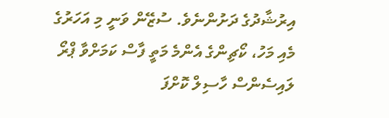އިރުޝާދުގެ ދަށުންނެވެ. ސުޒޭން ވަނީ މި އަހަރުގެ މެއި މަހު، ކޯޗިންގެ އެންމެ މަތީ ފާސް ކަމަށްވާ ޕްރޯ ލައިސެންސް ހާސިލް ކޮށްފަ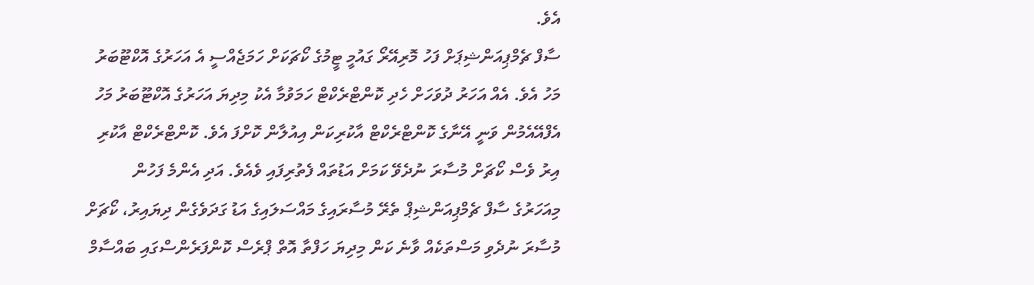އެވެ.
ސާފް ޗެމްޕިއަންޝިޕަށް ފަހު މޮރިއޭރޯ ގައުމީ ޓީމުގެ ކޯޗަކަށް ހަމަޖެއްސީ އެ އަހަރުގެ އޮކްޓޫބަރު މަހު އެވެ. އެއް އަހަރު ދުވަހަށް ހެދި ކޮންޓްރެކްޓް ހަމަވުމާ އެކު މިދިޔަ އަހަރުގެ އޮކްޓޫބަރު މަހު އެފްއޭއެމުން ވަނީ އޭނާގެ ކޮންޓްރެކްޓް އާކުރިކަން އިއުލާން ކޮށްފަ އެވެ. ކޮންޓްރެކްޓް އާކުރި އިރު ވެސް ކޯޗަށް މުސާރަ ނުދެވޭ ކަމަށް އަޑުތައް ފެތުރިފައި ވެއެވެ. އަދި އެންމެ ފަހުން މިއަހަރުގެ ސާފް ޗެމްޕިއަންޝިޕް ތެރޭ މުސާރައިގެ މައްސަލައިގެ އަޑު ގަދަވެގެން ދިޔައިރު، ކޯޗަށް މުސާރަ ނުދެވި މަސްތަކެއް ވާނެ ކަން މިދިޔަ ހަފްތާ އޮތް ޕްރެސް ކޮންފަރެންސްގައި ބައްސާމް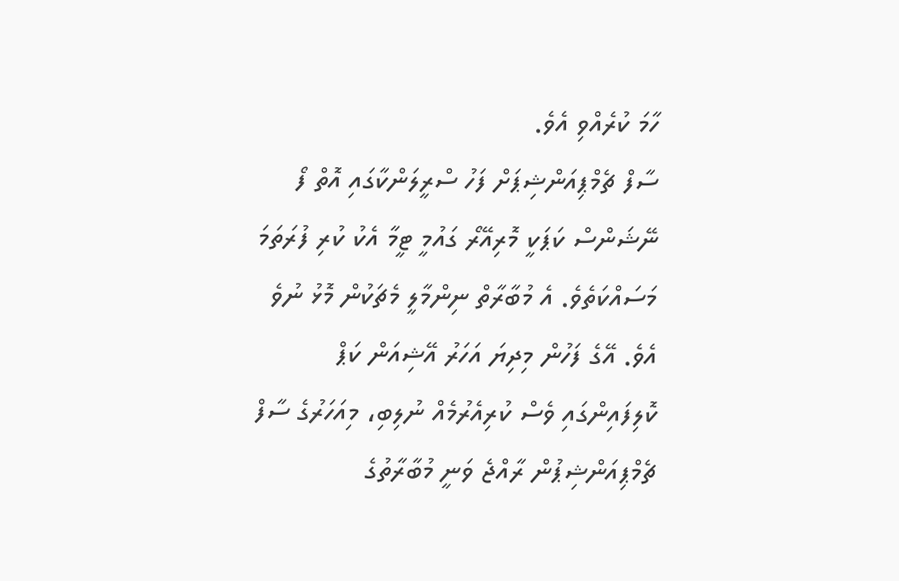ހާމަ ކުރެއްވި އެވެ.
ސާފް ޗެމްޕިއަންޝިޕަށް ފަހު ސްރީލަންކާގައި އޮތް ފޯ ނޭޝަންސް ކަޕަކީ މޮރިއޭރޯ ގައުމީ ޓީމާ އެކު ކުރި ފުރަތަމަ މަސައްކަތެވެ. އެ މުބާރާތް ނިންމާލީ މެޗަކުން މޮޅު ނުވެ އެވެ. އޭގެ ފަހުން މިދިޔަ އަހަރު އޭޝިއަން ކަޕް ކޮލިފައިންގައި ވެސް ކުރިއެރުމެއް ނުލިބި، މިއަހަރުގެ ސާފް ޗެމްޕިއަންޝިޕުން ރާއްޖެ ވަނީ މުބާރާތުގެ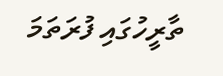ތާރީހުގައި ފުރަތަމަ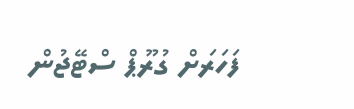ފަހަރަށް ގުރޫޕް ސްޓޭޖުން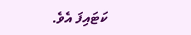ކަޓައިފަ އެވެ.